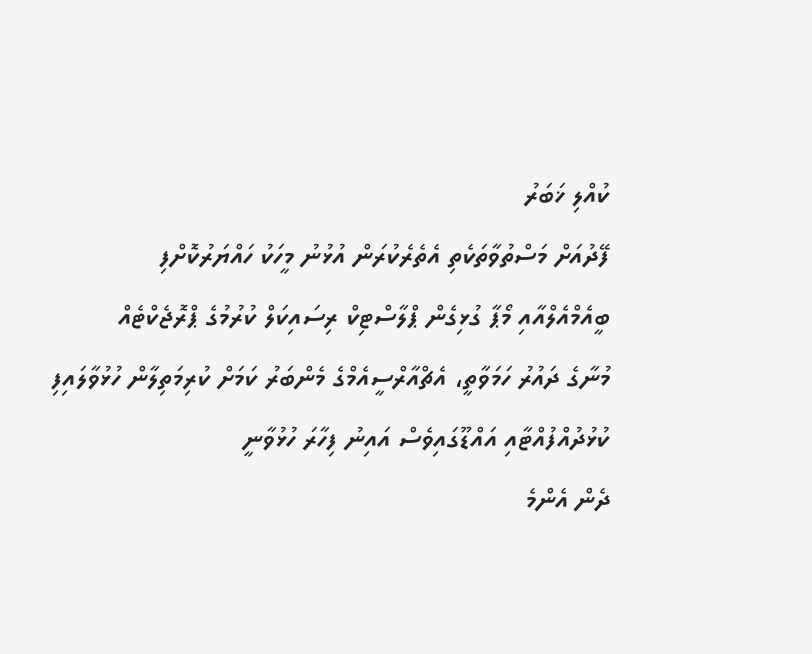ކުއްލި ޚަބަރު
ފޭދުއަށް މަސްތުވާތަކެތި އެތެރެކުރަން އުޅުނު މީހަކު ހައްޔަރުކޮށްފި
ބީއެމްއެލްއާއި މޯޕާ ގުޅިގެން ޕްލާސްޓިކް ރިސައިކަލް ކުރުމުގެ ޕްރޮޖެކްޓެއް
މުނާގެ ދައުރު ހަމަވާތީ، އެޗްއާރްސީއެމްގެ މެންބަރު ކަމަށް ކުރިމަތިލާން ހުޅުވާލައިފި
ކުޅުދުއްފުއްޓާއި އައްޑޫގައިވެސް އައިނު ފިހާރަ ހުޅުވާނީ
ދެން އެންމެ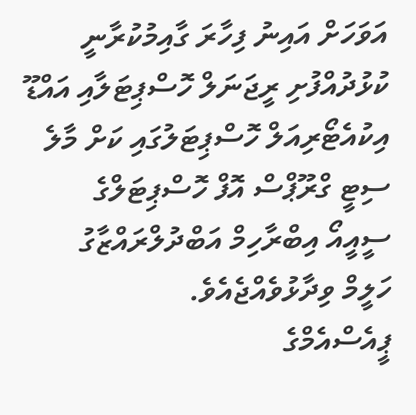އަވަހަށް އައިނު ފިހާރަ ގާއިމުކުރާނީ ކުޅުދުއްފުށި ރީޖަނަލް ހޮސްޕިޓަލާއި އައްޑޫ އިކުއެޓޯރިއަލް ހޮސްޕިޓަލުގައި ކަށް މާލެ ސިޓީ ގްރޫޕްސް އޮފް ހޮސްޕިޓަލްގެ ސީއީއޯ އިބްރާހިމް އަބްދުލްރައްޒާގު ހަލީމް ވިދާޅުވެއްޖެއެވެ.
ޕީއެސްއެމްގެ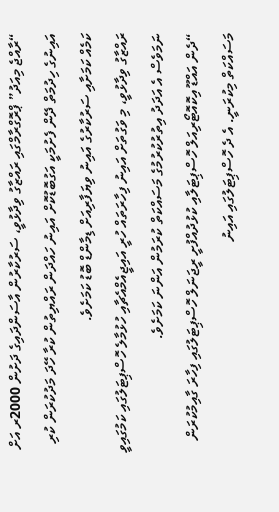“ރާއްޖެ މިއަދު” ޕްރޮގްރާމްގައި ރައްޒާގު ވިދާޅުވީ، ސަރުކާރުން އާސަންދައިގެ ދަށުން 2000ރ އަށް އައިނުގެ ހިދުމަތް ދޭން ފެށުމަކީ އަގުބޮޑުކޮށް އައިނު ހައްދަން ރައްޔިތުން ކުރާ ހޭދަ މަދުކުރަން ކުރި ކަމެއް ކަމަށާއި ސަރުކާރުގެ އައިނު ވިޔަފާރިއަށް ޑިމާންޑް ބޮޑު ކަމަށެވެ.
ރައްޒާގު ވިދާޅުވީ، މި ވަގުތަށް އައިނު ފިހާރަތައް ހުރީ އައިޖީއެމްއެޗާއި ހުޅުމާލެ ހޮސްޕިޓަލުގައި ކަމުގައިވީ ނަމަވެސް އެ އަދަދު އިތުރުކުރުމުގެ މަސައްކަތް ކުރަމުން އަންނަ ކަމަށެވެ.
“ދެން އައްޑޫ އިކޮއޮޓޯރިއަލް ހޮސްޕިޓަލާއި ކުޅުދުއްފުށީ ރީޖަނަލް ހޮސްޕިޓަލުގައި ފިހާރަ ގާއިމުކުރަން މަސައްކަތް މިކުރަނީ. އެ ދެ ހޮސްޕިޓަލުގައި އައިނު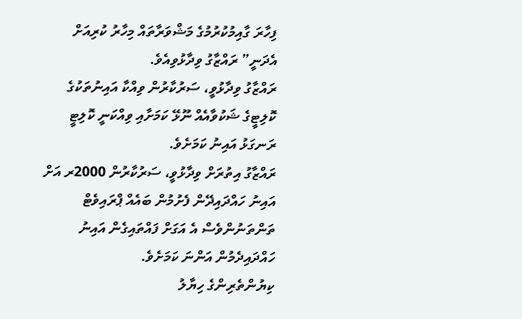ފިހާރަ ގާއިމުކުރުމުގެ މަޝްވަރާތައް މިހާރު ކުރިއަށް އެދަނީ” ރައްޒާގު ވިދާޅުވިއެވެ.
ރައްޒާގު ވިދާޅުވީ، ސަރުކާރުން ވިއްކާ އައިނުތަކުގެ ކޮލިޓީގެ ޝަކުވާއެއް ނޫޅޭ ކަމަށާއި ވިއްކަނީ ކޮލިޓީ ރަނގަޅު އައިނު ކަމަށެވެ.
ރައްޒާގު އިތުރަށް ވިދާޅުވީ، ސަރުކާރުން 2000ރ އަށް އައިނު ހައްދައިދޭން ފެށުމުން ބައެއް ޕްރައިވެޓް ތަންތަނުންވެސް އެ އަގަށް ފައްތައިގެން އައިނު ހައްދައިދެމުން އަންނަ ކަމަށެވެ.
ކިޔުންތެރިންގެ ހިޔާލު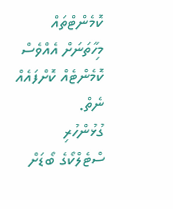ކޮމެންޓްތައް
މިހާތަނަށް އެއްވެސް ކޮމެންޓެއް ކޮށްފައެއް ނެތް.
ގުޅުންހުރި
ސްޓެލްކޯގެ ބޯޑަށް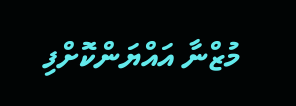މުޒްނާ އައްޔަންކޮށްފި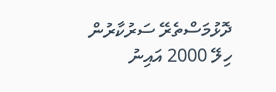ދޮޅުމަސްތެރޭ ސަރުކާރުން ހިލޭ 2000 އައިނު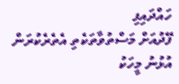ހައްދައިފި
ފޭދުއަށް މަސްތުވާތަކެތި އެތެރެކުރަން އުޅުނު މީހަކު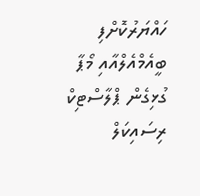ހައްޔަރުކޮށްފި
ބީއެމްއެލްއާއި މޯޕާ ގުޅިގެން ޕްލާސްޓިކް ރިސައިކަލް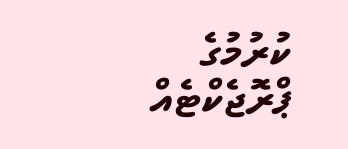ކުރުމުގެ ޕްރޮޖެކްޓެއް